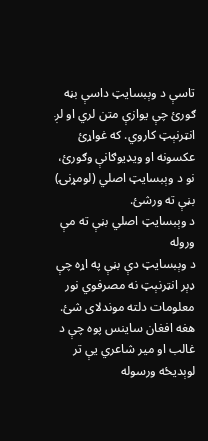تاسې د وېبسایټ داسې بڼه ګورئ چې یوازې متن لري او لږ انټرنېټ کاروي. که غواړئ عکسونه او ویډیوګانې وګورئ، نو د وېبسایټ اصلي (لومړنۍ) بڼې ته ورشئ.
د وېبسایټ اصلي بڼې ته مې وروله
د وېبسایټ دې بڼې په اړه چې ډېر انټرنېټ نه مصرفوي نور معلومات دلته موندلای شئ.
هغه افغان ساینس پوه چې د غالب او میر شاعري یې تر لوېدیځه ورسوله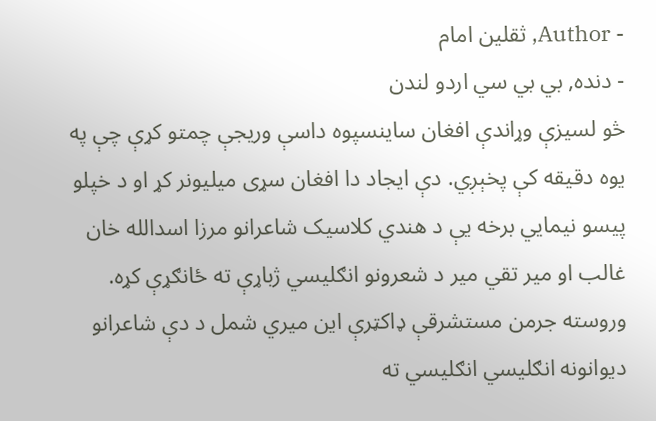- Author, ثقلین امام
- دنده, بي بي سي اردو لندن
څو لسیزې وړاندې افغان ساینسپوه داسې وریجې چمتو کړې چې په یوه دقیقه کې پخېږي. دې ایجاد دا افغان سړی میلیونر کړ او د خپلو پیسو نیمايي برخه یې د هندي کلاسیک شاعرانو مرزا اسدالله خان غالب او میر تقي میر د شعرونو انګلیسي ژباړې ته ځانګړې کړه.
وروسته جرمن مستشرقې ډاکټرې این میري شمل د دې شاعرانو دیوانونه انګلیسي انګلیسي ته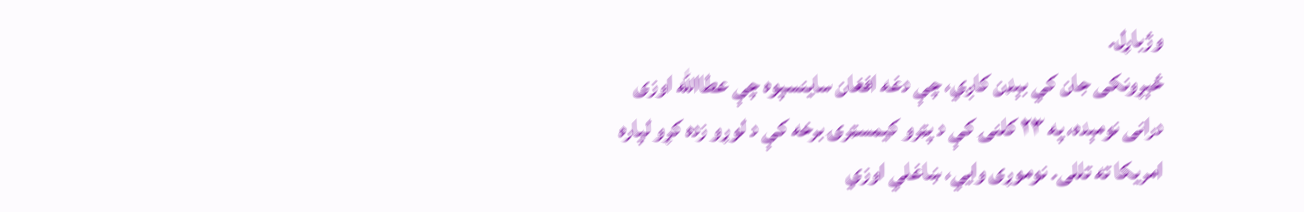وژباړل.
څېړونکی جان کي بېډن کاږي، چې دغه افغان ساینسپوه چې عطاالله اوزی درانی نومېده، په ۲۳ کلنۍ کې د پټرو کیمسټرۍ برخه کې د لوړو زده کړو لپاره امریکا ته تللی. نوموړی وايي، ښاغلي اوزي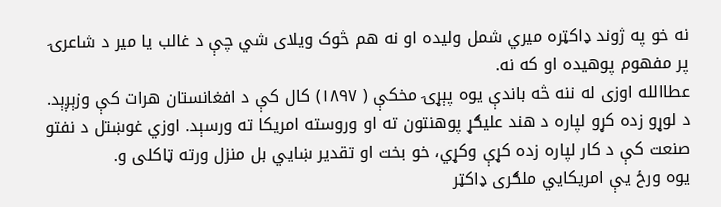نه خو په ژوند ډاکټره میري شمل ولیده او نه هم څوک ویلای شي چې د غالب یا میر د شاعرۍ پر مفهوم پوهیده او که نه.
عطاالله اوزی له ننه څه باندې یوه پېړۍ مخکې ( ۱۸۹۷) کال کې د افغانستان هرات کې وزېږېد.
د لوړو زده کړو لپاره د هند علیګړ پوهنتون ته او وروسته امریکا ته ورسېد. اوزي غوښتل د نفتو صنعت کې د کار لپاره زده کړې وکړي، خو بخت او تقدیر ښايي بل منزل ورته ټاکلی و.
یوه ورځ یې امریکایي ملګری ډاکټر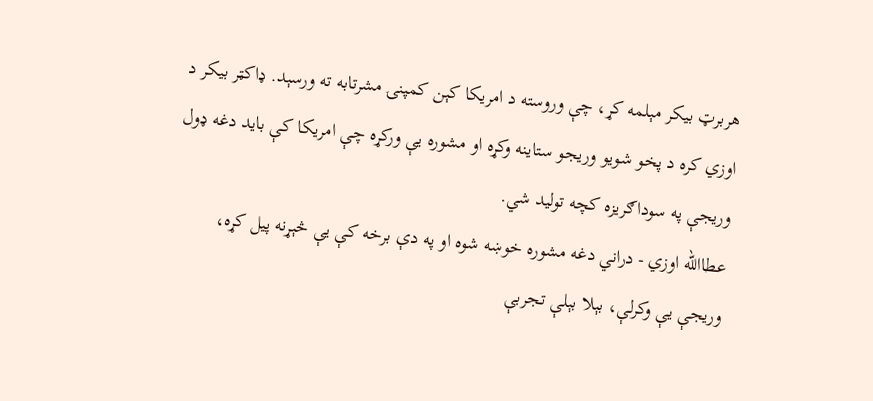هربرټ بیکر مېلمه کړ، چې وروسته د امریکا کېن کمپنۍ مشرتابه ته ورسېد. ډاکټر بیکر د اوزي کره د پخو شویو وریجو ستاینه وکړه او مشوره یې ورکړه چې امریکا کې باید دغه ډول وریجې په سوداګریزه کچه تولید شي.
عطاالله اوزي - دراني دغه مشوره خوښه شوه او په دې برخه کې یې څېړنه پیل کړه، وریجې یې وکرلې، بېلا بېلې تجربې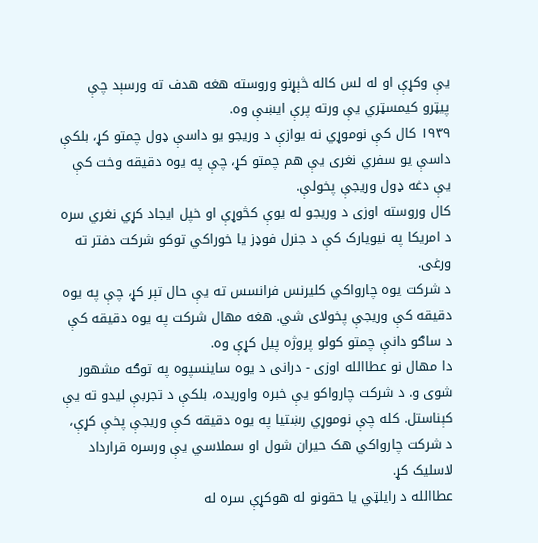یې وکړې او له لس کاله څېړنو وروسته هغه هدف ته ورسېد چې پیټرو کیمسټري یې ورته پرې ایښې وه.
۱۹۳۹ کال کې نوموړي نه یوازې د وریجو یو داسې ډول چمتو کړ، بلکې داسې یو سفري نغری یې هم چمتو کړ، چې په یوه دقیقه وخت کې یې دغه ډول وریجې پخولې.
کال وروسته اوزی د وریجو له یوې کڅوړې او خپل ایجاد کړي نغري سره د امریکا په نیویارک کې د جنرل فوډز یا خوراکي توکو شرکت دفتر ته ورغی.
د شرکت یوه چارواکي کلیرنس فرانسس ته یې حال تېر کړ، چې په یوه دقیقه کې وریجې پخولای شي. هغه مهال شرکت په یوه دقیقه کې د ساګو دانې چمتو کولو پروژه پیل کړې وه.
دا مهال نو عطاالله اوزی - درانی د یوه ساینسپوه په توګه مشهور شوی و. د شرکت چارواکو یې خبره واوریده، بلکې د تجربې لیدو ته یې کېناستل. کله چې نوموړي رښتیا په یوه دقیقه کې وریجې پخې کړې، د شرکت چارواکي هک حیران شول او سملاسي یې ورسره قرارداد لاسلیک کړ.
عطاالله د رایلټي یا حقونو له هوکړې سره له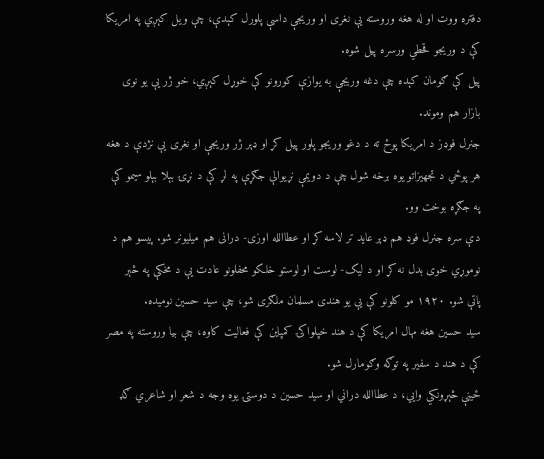دفتره ووت او له هغه وروسته یې نغری او وریجې داسې پلورل کېدې، چې ویل کېږي په امریکا کې د وریجو قحطي ورسره پیل شوه.
پیل کې ګومان کېده چې دغه وریجې به یوازې کورونو کې خوړل کېږي، خو ژر یې یو نوی بازار هم وموند.
جنرل فوډز د امریکا پوځ ته د دغو وریجو پلور پیل کړ او ډېر ژر وریجې او نغری یې نژدې د هغه هر پوځي د تجهیزاتو یوه برخه شول چې د دویمې نړیوالې جګړې په لړ کې د نړۍ بېلا بېلو سیمو کې په جګړه بوخت وو.
دې سره جنرل فوډ هم ډېر عاید تر لاسه کړ او عطاالله اوزی- درانی هم میلیونر شو. پیسو هم د نوموړي خوی بدل نه کړ او د لیک- لوست او لوستو خلکو محفلونو عادت یې د مخکې په څېر پاتې شو. ۱۹۲۰ مو کلونو کې یې یو هندی مسلمان ملګری شو، چې سید حسین نوميده.
سید حسین هغه مهال امریکا کې د هند خپلواکۍ کمپاین کې فعالیت کاوه، چې بیا وروسته په مصر کې د هند د سفیر په توګه وګومارل شو.
ځینې څېړونکي وايي، د عطاالله دراني او سید حسین د دوستۍ یوه وجه د شعر او شاعري ګډ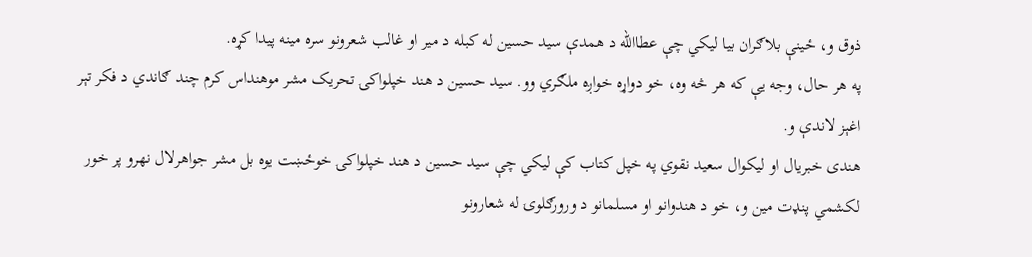ذوق و، ځینې بلاګران بیا لیکي چې عطاالله د همدې سید حسین له کبله د میر او غالب شعرونو سره مینه پیدا کړه.
په هر حال، وجه یې که هر څه وه، خو دواړه خواږه ملګري وو. سید حسین د هند خپلواکۍ تحریک مشر موهنداس کرم چند ګاندي د فکر تېر اغېز لاندې و.
هندی خبریال او لیکوال سعید نقوي په خپل کتاب کې لیکي چې سید حسین د هند خپلواکۍ خوځښت یوه بل مشر جواهرلال نهرو پر خور لکشمي پنډت مین و، خو د هندوانو او مسلمانو د ورورګلوۍ له شعارونو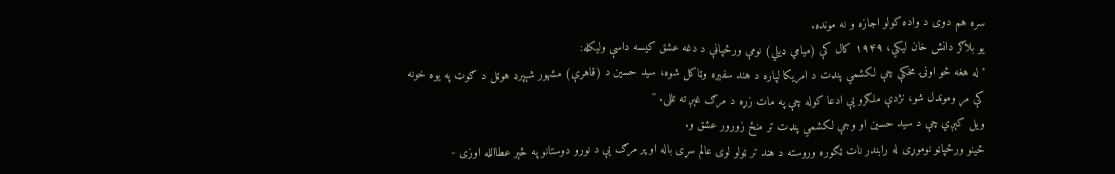سره هم دوی د واده کولو اجازه و نه مونده.
یو بلاګر دانش خان لیکي، ۱۹۴۹ کال کې (میامي ډيلي) نومې ورځپاڼې د دغه عشق کیسه داسې ولیکله:
''له هغه څو اونۍ مخکې چې لکشمي پنډت د امریکا لپاره د هند سفیره وټاکل شوه، سید حسین د (قاهرې) مشهور شېپرډ هوټل د ګوټ په یوه خونه کې مړ وموندل شو، نژدې ملګرو یې ادعا کوله چې په مات زړه د مرګ غېږ ته تللی. ''
ویل کېږي چې د سید حسین او وجې لکشمي پنډت تر منځ زورور عشق و.
ځینو ورځپاڼو نوموړی له رابندر نات ټګوره وروسته د هند تر ټولو لوی عالم سړی باله او پر مرګ یې د نورو دوستانو په څېر عطاالله اوزی -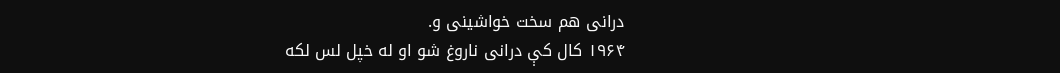درانی هم سخت خواشینی و.
۱۹۶۴ کال کې درانی ناروغ شو او له خپل لس لکه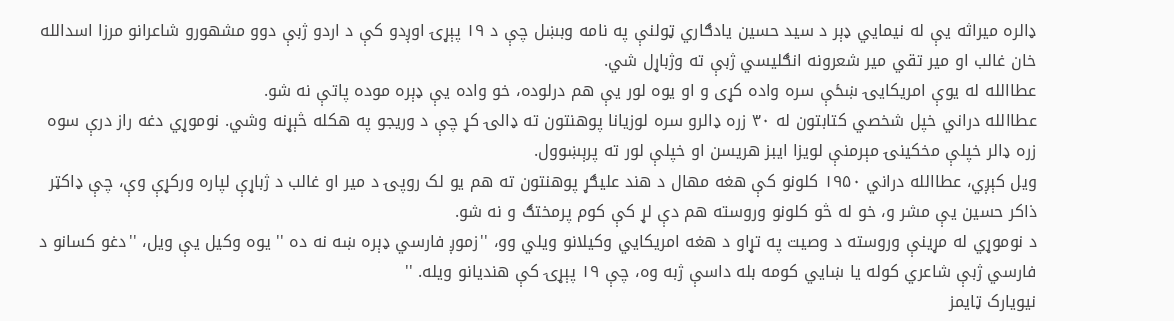ډالره میراثه یې له نیمايي ډېر د سید حسین یادګاري ټولنې په نامه وبښل چې د ۱۹ پېړۍ اوږدو کې د اردو ژبې دوو مشهورو شاعرانو مرزا اسدالله خان غالب او میر تقي میر شعرونه انګلیسي ژبې ته وژباړل شي.
عطاالله له یوې امریکايۍ ښځې سره واده کړی و او یوه لور یې هم درلوده، خو واده یې ډېره موده پاتې نه شو.
عطاالله دراني خپل شخصي کتابتون له ۳۰ زره ډالرو سره لوزیانا پوهنتون ته ډالۍ کړ چې د وریجو په هکله څېړنه وشي. نوموړي دغه راز درې سوه زره ډالر خپلې مخکینۍ مېرمنې لویزا ایبز هریسن او خپلې لور ته پرېښوول.
ویل کېږي، عطاالله دراني ۱۹۵۰ کلونو کې هغه مهال د هند علیګړ پوهنتون ته هم یو لک روپۍ د میر او غالب د ژباړې لپاره ورکړې وې، چې ډاکټر ذاکر حسین یې مشر و، خو له څو کلونو وروسته هم دې لړ کې کوم پرمختګ و نه شو.
د نوموړي له مړینې وروسته د وصیت په تړاو د هغه امریکايي وکیلانو ویلي وو، ''زموږ فارسي ډېره ښه نه ده '' یوه وکیل یې ویل، ''دغو کسانو د فارسي ژبې شاعري کوله یا ښايي کومه بله داسې ژبه وه، چې ۱۹ پېړۍ کې هندیانو ویله. ''
نیویارک ټایمز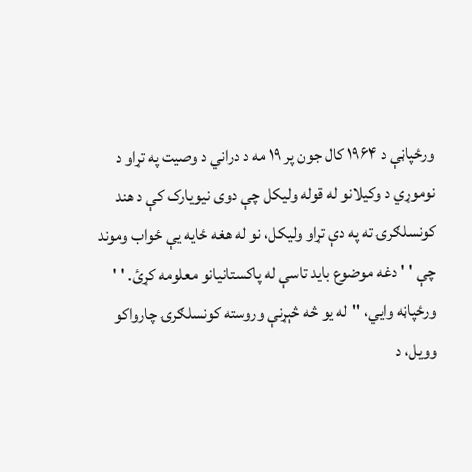ورځپاڼې د ۱۹۶۴ کال جون پر ۱۹ مه د دراني د وصیت په تړاو د نوموړي د وکیلانو له قوله ولیکل چې دوی نیویارک کې د هند کونسلګرۍ ته په دې تړاو ولیکل، نو له هغه ځایه یې ځواب وموند چې ' 'دغه موضوع باید تاسې له پاکستانیانو معلومه کړئ. ' '
ورځپاڼه وايي، ''له یو څه څېړنې وروسته کونسلګرۍ چارواکو وویل، د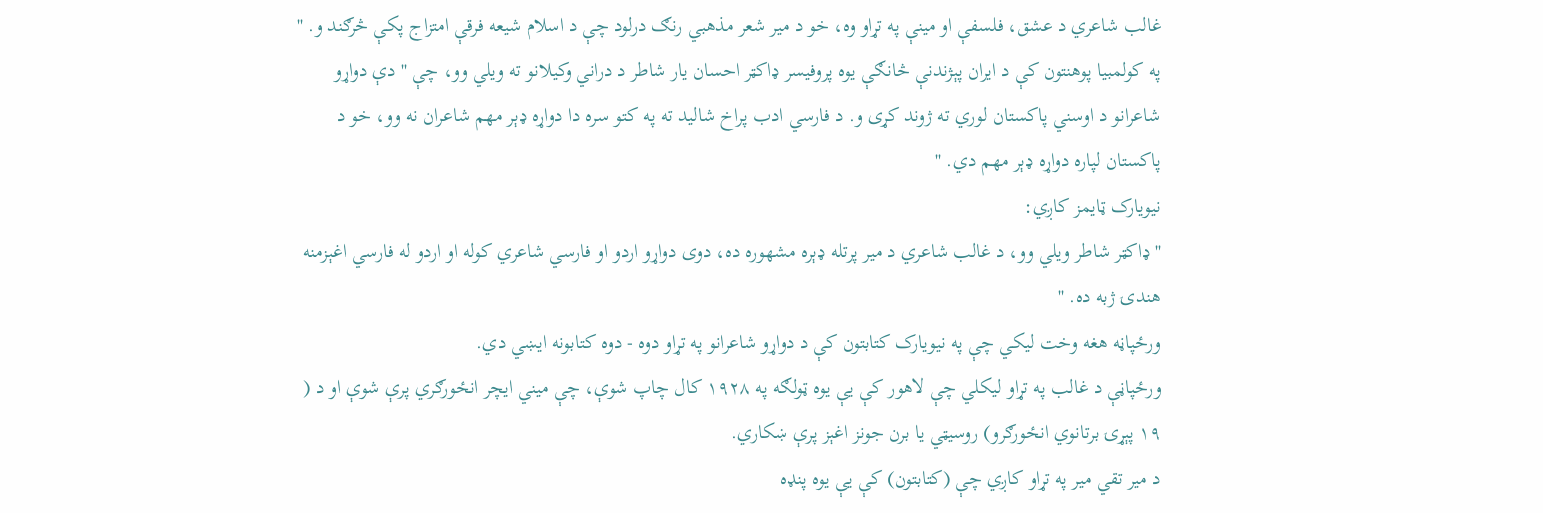غالب شاعري د عشق، فلسفې او مینې په تړاو وه، خو د میر شعر مذهبي رنګ درلود چې د اسلام شیعه فرقې امتزاج پکې څرګند و. ''
په کولمبیا پوهنتون کې د ایران پېژندنې څانګې یوه پروفیسر ډاکټر احسان یار شاطر د دراني وکیلانو ته ویلي وو، چې ''دې دواړو شاعرانو د اوسني پاکستان لوري ته ژوند کړی و. د فارسي ادب پراخ شالید ته په کتو سره دا دواړه ډېر مهم شاعران نه وو، خو د پاکستان لپاره دواړه ډېر مهم دي. ''
نیویارک ټایمز کاږي:
''ډاکټر شاطر ویلي وو، د غالب شاعري د میر پرتله ډېره مشهوره ده، دوی دواړو اردو او فارسي شاعري کوله او اردو له فارسي اغېزمنه هندۍ ژبه ده. ''
ورځپاڼه هغه وخت لیکي چې په نیویارک کتابتون کې د دواړو شاعرانو په تړاو دوه - دوه کتابونه ایښي دي.
ورځپاڼې د غالب په تړاو لیکلي چې لاهور کې یې یوه ټولګه په ۱۹۲۸ کال چاپ شوې، چې میني ایچر انځورګري پرې شوې او د ( ۱۹ پېړۍ برتانوي انځورګرو) روسیټي یا برن جونز اغېز پرې ښکاري.
د میر تقي میر په تړاو کاږي چې (کتابتون) کې یې یوه پنډه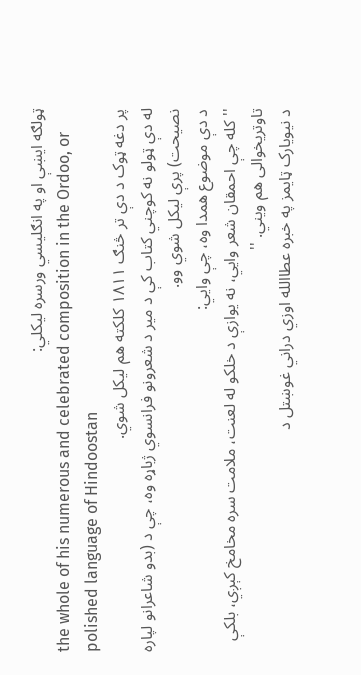ټولګه ایښې او په انګلیسي ورسره لیکلي:
the whole of his numerous and celebrated composition in the Ordoo, or polished language of Hindoostan
پر دغه ټوک د دې تر څنګ ۱۸۱۱ کلکته هم لیکل شوي.
له دې ټولو نه کوچني کتاب کې د میر د شعرونو فرانسوي ژباړه وه، چې د (بدو شاعرانو لپاره نصیحت) پرې لیکل شوي وو.
د دې موضوع همدا وه، چې وايي:
''کله چې احمقان شعر وايي، نه یوازې د خلکو له لعنت، ملامت سره مخامخ کېږي، بلکې تاوتریخوالی هم ویني. ''
د نیویارک ټایمز په خبره عطاالله اوزي دراني غوښتل د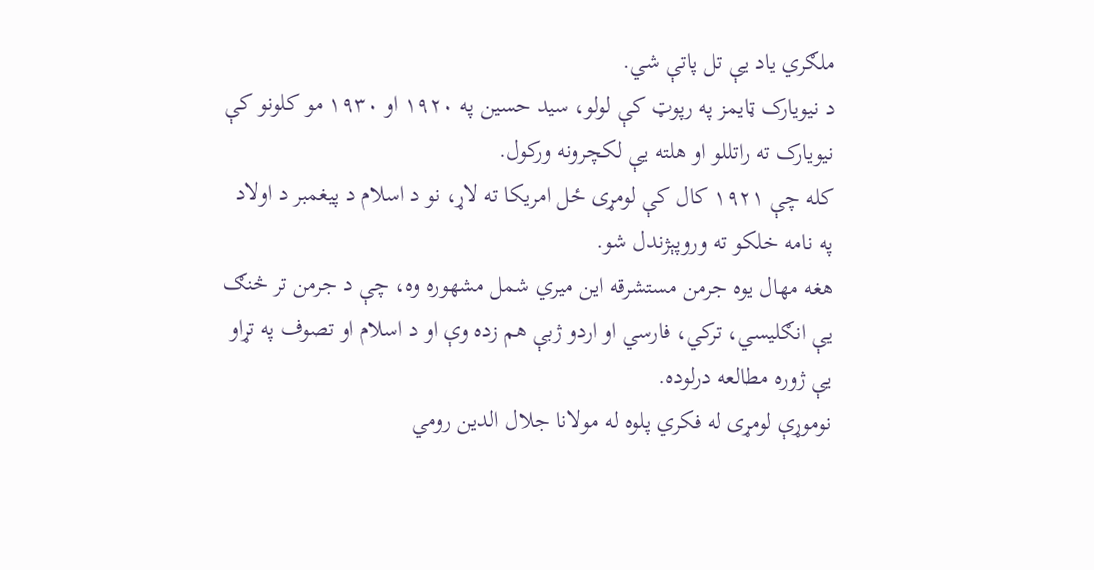ملګري یاد یې تل پاتې شي.
د نیویارک ټایمز په رپوټ کې لولو، سید حسین په ۱۹۲۰ او ۱۹۳۰ مو کلونو کې نیویارک ته راتللو او هلته یې لکچرونه ورکول.
کله چې ۱۹۲۱ کال کې لومړی ځل امریکا ته لاړ، نو د اسلام د پیغمبر د اولاد په نامه خلکو ته وروپېژندل شو.
هغه مهال یوه جرمن مستشرقه این میري شمل مشهوره وه، چې د جرمن تر څنګ یې انګلیسي، ترکي، فارسي او اردو ژبې هم زده وې او د اسلام او تصوف په تړاو یې ژوره مطالعه درلوده.
نوموړې لومړی له فکري پلوه له مولانا جلال الدین رومي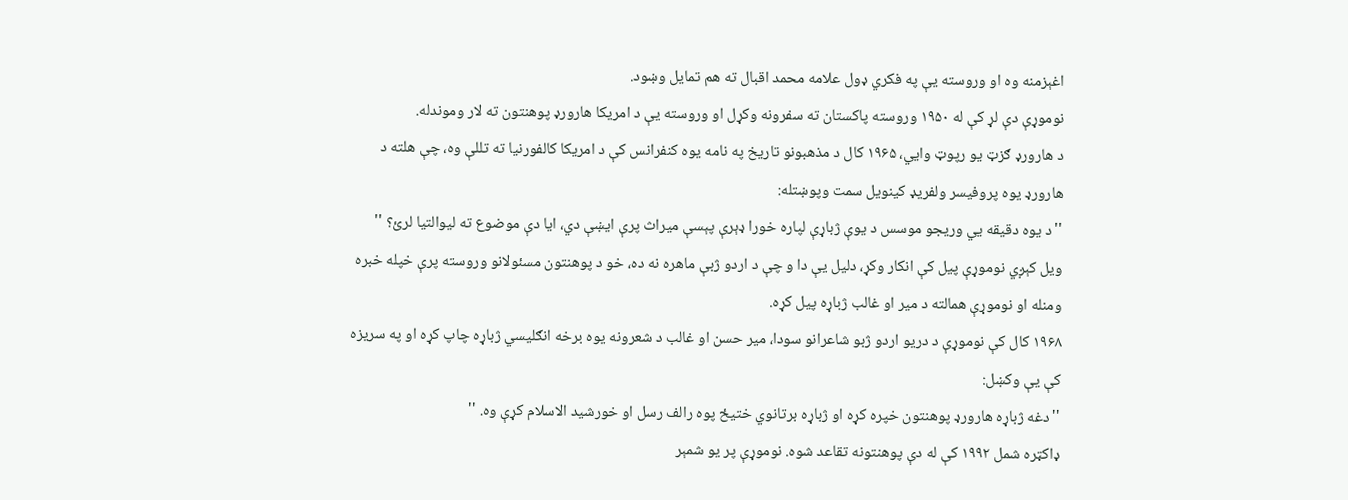اغېزمنه وه او وروسته یې په فکري ډول علامه محمد اقبال ته هم تمایل وښود.
نوموړې دې لړ کې له ۱۹۵۰ وروسته پاکستان ته سفرونه وکړل او وروسته یې د امریکا هارورډ پوهنتون ته لار وموندله.
د هارورډ ګزټ یو رپوټ وايي، ۱۹۶۵ کال د مذهبونو تاریخ په نامه یوه کنفرانس کې د امریکا کالفورنیا ته تللې وه، چې هلته د هارورډ یوه پروفیسر ولفریډ کینویل سمت وپوښتله:
''د یوه دقیقه يي وریجو موسس د یوې ژباړې لپاره خورا ډېرې پېسې میراث پرې ایښې دي، ایا دې موضوع ته لیوالتیا لرئ؟ ''
ویل کېږي نوموړې پیل کې انکار وکړ، دلیل یې دا و چې د اردو ژبې ماهره نه ده، خو د پوهنتون مسئولانو وروسته پرې خپله خبره ومنله او نوموړې همالته د میر او غالب ژباړه پیل کړه.
۱۹۶۸ کال کې نوموړې د دریو اردو ژبو شاعرانو سودا، میر حسن او غالب د شعرونه یوه برخه انګلیسي ژباړه چاپ کړه او په سریزه کې یې وکښل:
''دغه ژباړه هارورډ پوهنتون خپره کړه او ژباړه برتانوي ختیځ پوه رالف رسل او خورشید الاسلام کړې وه. ''
ډاکټره شمل ۱۹۹۲ کې له دې پوهنتونه تقاعد شوه. نوموړې پر یو شمېر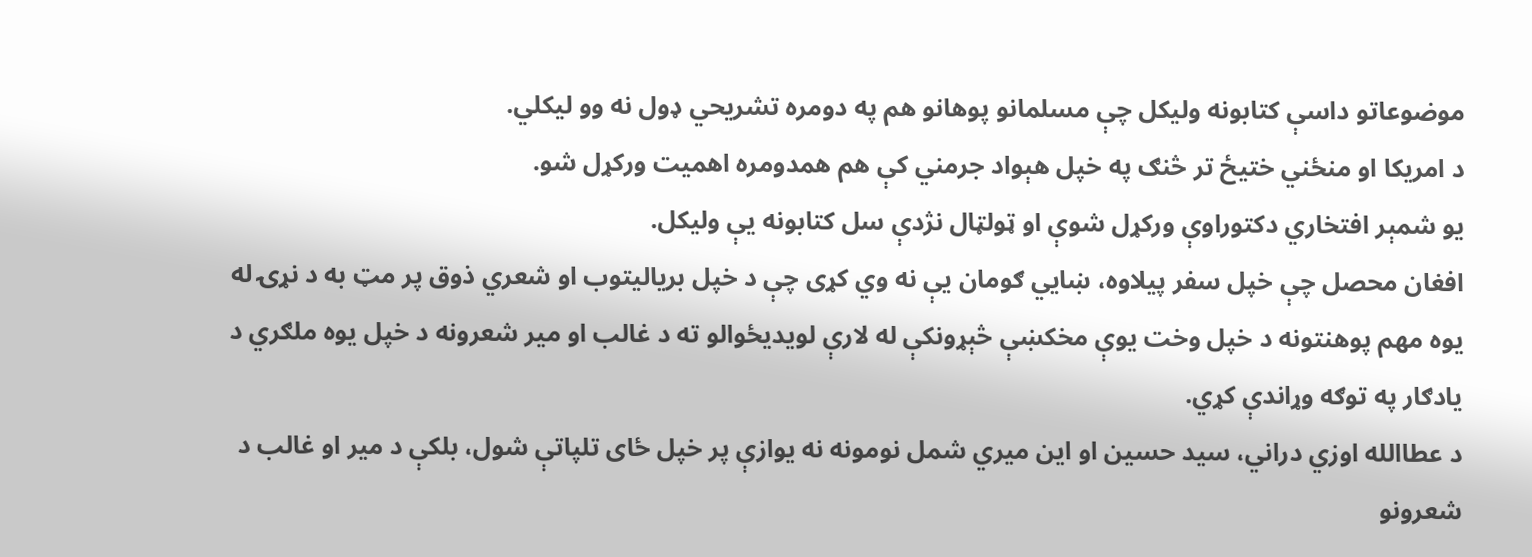موضوعاتو داسې کتابونه ولیکل چې مسلمانو پوهانو هم په دومره تشریحي ډول نه وو لیکلي.
د امریکا او منځني ختیځ تر څنګ په خپل هېواد جرمني کې هم همدومره اهمیت ورکړل شو.
یو شمېر افتخاري دکتوراوې ورکړل شوې او ټولټال نژدې سل کتابونه یې ولیکل.
افغان محصل چې خپل سفر پیلاوه، ښايي ګومان یې نه وي کړی چې د خپل بریالیتوب او شعري ذوق پر مټ به د نړۍ له یوه مهم پوهنتونه د خپل وخت یوې مخکښې څېړونکې له لارې لویدیځوالو ته د غالب او میر شعرونه د خپل یوه ملګري د یادګار په توګه وړاندې کړي.
د عطاالله اوزي دراني، سید حسین او این میري شمل نومونه نه یوازې پر خپل ځای تلپاتې شول، بلکې د میر او غالب د شعرونو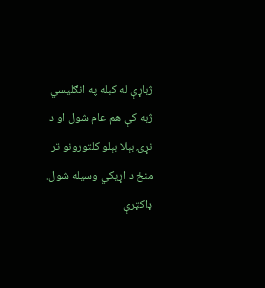ژباړې له کبله په انګلیسي ژبه کې هم عام شول او د نړۍ بېلا بېلو کلتورونو تر منځ د اړیکي وسیله شول.
ډاکټرې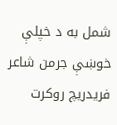شمل به د خپلې خوښې جرمن شاعر فریدریچ روکرت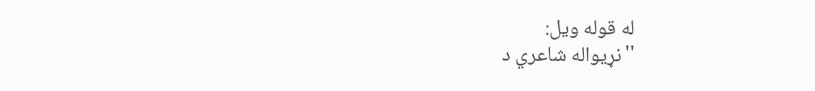له قوله ویل:
''نړیواله شاعري د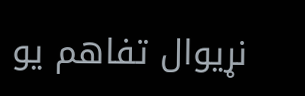نړیوال تفاهم یو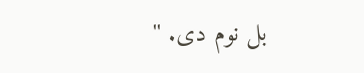بل نوم دی. ''